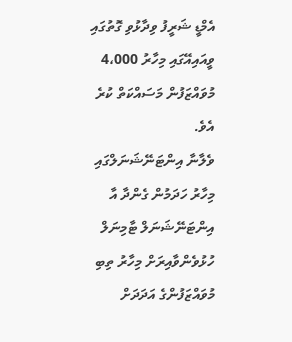އެމްޑީ ޝަރީފު ވިދާޅުވި ގޮތުގައި ވީއައިއޭގައި މިހާރު 4،000 މުވައްޒަފުން މަސައްކަތް ކުރެ އެވެ.
ވެލާނާ އިންޓަނޭޝަނަލްގައި މިހާރު ހަދަމުން ގެންދާ އާ އިންޓަނޭޝަނަލް ޓާމިނަލް ހުޅުވެންވާއިރަށް މިހާރު ތިބި މުވައްޒަފުންގެ އަދަދަށް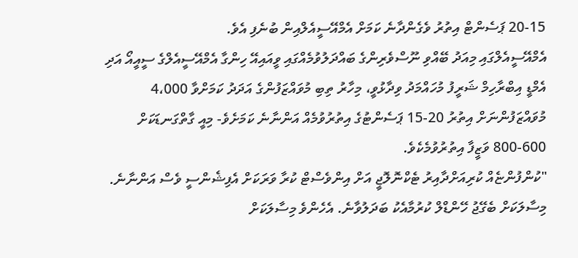20-15 ޕަސެންޓް އިތުރު ވެގެންދާނެ ކަމަށް އެމްއޭސީއެލްއިން ބުނެފި އެވެ.
އެމްއޭސީއެލްގައި މިއަދު ބޭއްވި ނޫސްވެރިންގެ ބައްދަލުވުމެއްގައި ވީއައިއޭ ހިންގާ އެމްއޭސީއެލްގެ ސީއީއޯ އަދި އެމްޑީ އިބްރާހިމް ޝަރީފު މުހައްމަދު ވިދާޅުވީ، މިހާރު ތިބި މުވައްޒަފުންގެ އަދަދު ކަމަށްވާ 4،000 މުވައްޒަފުންނަށް އިތުރު 20-15 ޕަސެންޓުގެ އިތުރުވުމެއް އަންނާނެ ކަމަށެވެ- މިއީ ގާތްގަނޑަކަށް 600-800 ވަޒީފާ އިތުރުވުމެކެވެ.
"ކުންފުންޏެއް ކުރިއަށްދާއިރު ޓެކްނޮލޮޖީ އަށް އިންވެސްޓް ކުރާ ވަރަކަށް އެފިޝެންސީ ވެސް އަންނާނެ. މިސާލަކަށް ބެގޭޖު ހޭންޑްލް ކުރުމާއެކު ބަދަލުވާނެ. އެހެންވެ މިސާލަކަށް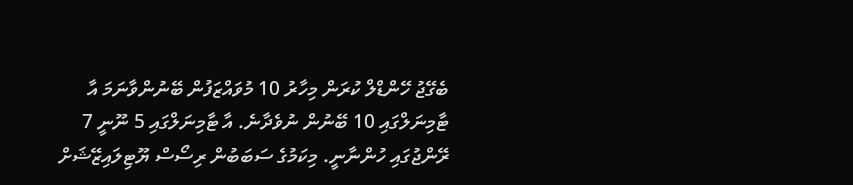ބެގޭޖު ހޭންޑްލް ކުރަން މިހާރު 10 މުވައްޒަފުން ބޭނުންވާނަމަ އާ ޓާމިނަލްގައި 10 ބޭނުން ނުވެދާނެ. އާ ޓާމިނަލްގައި 5 ނޫނީ 7 ރޭންޖުގައި ހުންނާނީ. މިކަމުގެ ސަބަބުން ރިސޯސް ޔޫޓިލައިޒޭޝަށް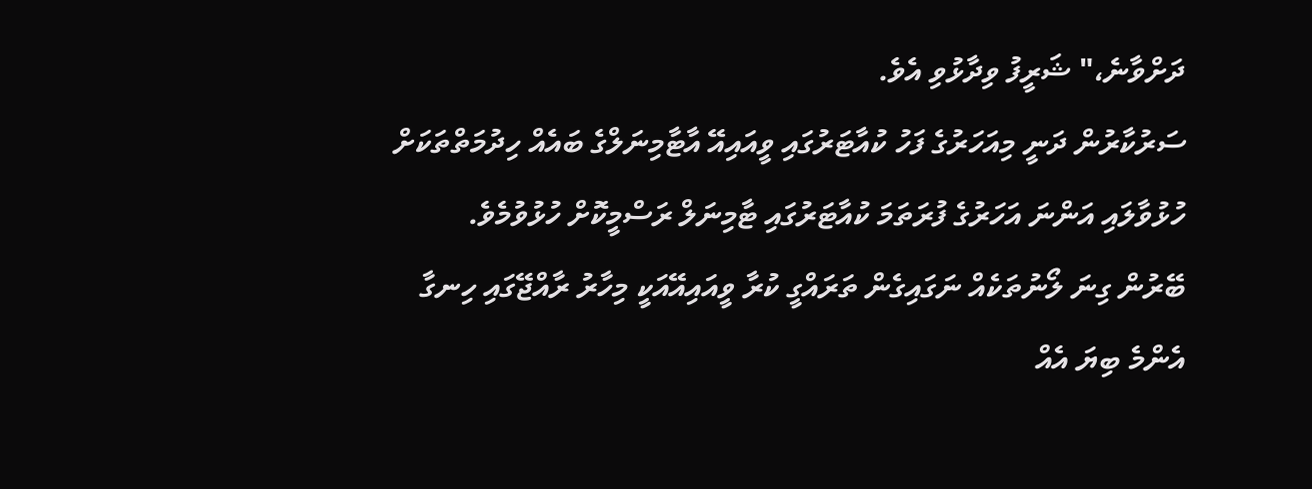ދަށްވާނެ،" ޝަރީފު ވިދާޅުވި އެވެ.
ސަރުކާރުން ދަނީ މިއަހަރުގެ ފަހު ކުއާޓަރުގައި ވީއައިއޭ އާޓާމިނަލްގެ ބައެއް ހިދުމަތްތަކަށް ހުޅުވާލައި އަންނަ އަހަރުގެ ފުރަތަމަ ކުއާޓަރުގައި ޓާމިނަލް ރަސްމީކޮށް ހުޅުވުމެވެ.
ބޭރުން ގިނަ ލޯނުތަކެއް ނަގައިގެން ތަރައްގީ ކުރާ ވީއައިއޭއަކީ މިހާރު ރާއްޖޭގައި ހިނގާ އެންމެ ބިޔަ އެއް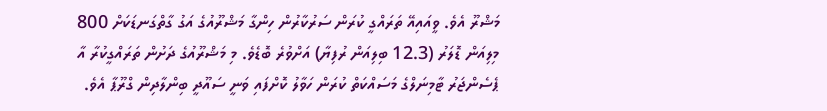މަޝްރޫ އެވެ. ވީއައިއޭ ތަރައްގީ ކުރަން ސަރުކާރުން ހިންގާ މަޝްރޫއުގެ އަގު ގާތްގަނޑަކަށް 800 މިލިއަން ޑޮލަރު (12.3 ބިލިއަން ރުފިޔާ) އަށްވުރެ ބޮޑެވެ. މި މަޝްރޫއުގެ ދަށުން ތަރައްގީކުރާ އާ ޕެސެންޖަރު ޓާމިނަލްގެ މަސައްކަތް ކުރަން ހަވާލު ކޮށްފައި ވަނީ ސައޫދީ ބިންލާދިން ގްރޫޕާ އެވެ.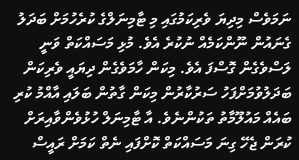ނަމަވެސް މިދިޔަ ވެރިކަމުގައި މި ޓާމިނަލްގެ ކުރެހުމަށް ބަދަލު ގެނައުން ނޫންކަމެއް ނުކުރެ އެވެ. މުޅި މަސައްކަތް ވަނީ ލަސްވެގެން ގޮސްފަ އެވެ. މިކަން ހާމަވެގެން ދިޔައީ ވެރިކަން ބަދަލުވުމަށްފަހު ސަރުކާރުން މިކަން ގާތުން ބަލައި އާއްމު ކުރި ބައެއް މައުލޫމާތު ތަކުންނެވެ. އާ ޓާމިނަލް ހުޅުވެންވާއިރަށް ކުރަން ޖެހޭ ގިނަ މަސައްކަތް ކޮށްފައި ނެތް ކަމަށް ރައީސް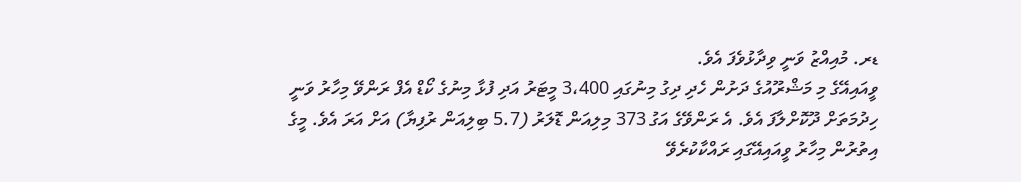ޑރ. މުއިއްޒު ވަނީ ވިދާޅުވެފަ އެވެ.
ވީއައިއޭގެ މި މަޝްރޫއުގެ ދަށުން ހެދި ދިގު މިނުގައި 3،400 މީޓަރު އަދި ފުޅާ މިނުގެ ކޯޑް އެފް ރަންވޭ މިހާރު ވަނީ ހިދުމަތަށް ދޫކޮށްލާފަ އެވެ. އެ ރަންވޭގެ އަގު 373 މިލިއަން ޑޮލަރު (5.7 ބިލިއަން ރުފިޔާ) އަށް އަރަ އެވެ. މީގެ އިތުރުން މިހާރު ވީއައިއޭގައި ރައްކާކުރެވޭ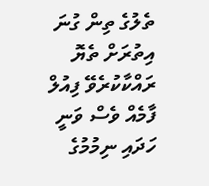ތެލުގެ ތިން ގުނަ އިތުރަށް ތެޔޮ ރައްކާކުރެވޭ ފިއުލް ފާމެއް ވެސް ވަނީ ހަދައި ނިމުމުގެ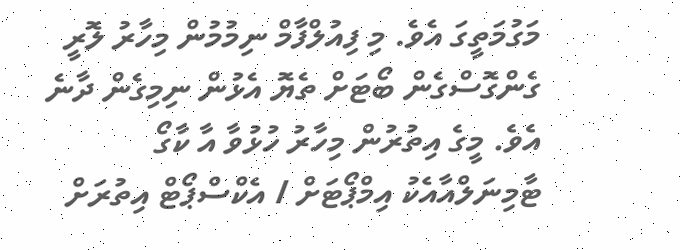މަގުމަތީގަ އެވެ. މި ފިއުލްފާމް ނިމުމުން މިހާރު ލޮރީ ގެންގޮސްގެން ބޯޓަށް ތެޔޮ އެޅުން ނިމިގެން ދާނެ އެވެ. މީގެ އިތުރުން މިހާރު ހުޅުވާ އާ ކާގޯ ޓާމިނަލްއާއެކު އިމްޕޯޓަށް / އެކްސްޕޯޓް އިތުރަށް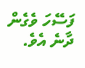ފަސޭހަ ވެގެން ދާނެ އެވެ.